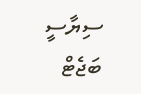ސިޔާސީ
ބަޖެޓް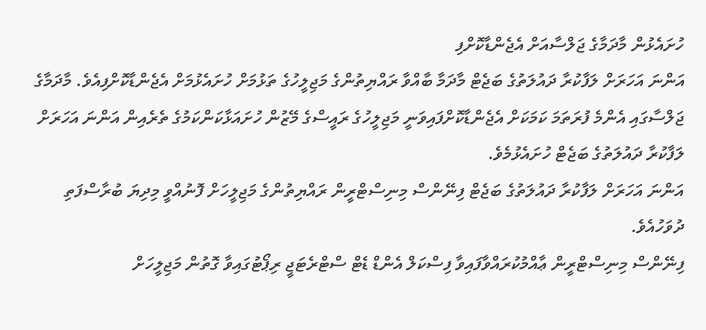ހުށައެޅުން މާދަމާގެ ޖަލްސާއަށް އެޖެންޑާކޮށްފި
އަންނަ އަހަރަށް ލަފާކުރާ ދައުލަތުގެ ބަޖެޓް މާދަމާ ބާއްވާ ރައްޔިތުންގެ މަޖިލީހުގެ ތަޅުމަށް ހުށައެޅުމަށް އެޖެންޑާކޮށްފިއެވެ. މާދަމާގެ ޖަލްސާގައި އެންމެ ފުރަތަމަ ކަމަކަށް އެޖެންޑާކޮށްފައިވަނީ މަޖިލީހުގެ ރައީސްގެ މޭޒުން ހުށައަޅާކަންކަމުގެ ތެރެއިން އަންނަ އަހަރަށް ލަފާކުރާ ދައުލަތުގެ ބަޖެޓް ހުށައެޅުމެވެ.
އަންނަ އަހަރަށް ލަފާކުރާ ދައުލަތުގެ ބަޖެޓް ފިނޭންސް މިނިސްޓްރީން ރައްޔިތުންގެ މަޖިލީހަށް ފޮނުއްވީ މިދިޔަ ބުރާސްފަތި ދުވަހުއެވެ.
ފިނޭންސް މިނިސްޓްރީން ޢާއްމުކުރައްވާފައިވާ ފިސްކަލް އެންޑް ޑެޓް ސްޓްރެޓަޖީ ރިޕޯޓުގައިވާ ގޮތުން މަޖިލީހަށް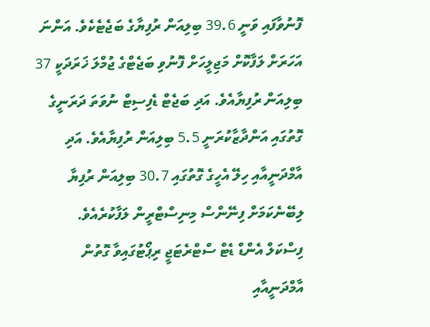ފޮނުވާފައި ވަނީ 39.6 ބިލިއަން ރުފިޔާގެ ބަޖެޓެކެވެ. އަންނަ އަހަރަށް ލަފާކޮށް މަޖިލީހަށް ފޮނުވި ބަޖެޓްގެ ޖުމްލަ ޚަރަދަކީ 37 ބިލިއަން ރުފިޔާއެވެ. އަދި ބަޖެޓް ޑެފިސިޓް ނުވަތަ ދަރަނީގެ ގޮތުގައި އަންދާޒާކުރަނީ 5.5 ބިލިއަން ރުފިޔާއެވެ. އަދި އާމްދަނީއާއި ހިލޭ އެހީގެ ގޮތުގައި 30.7 ބިލިއަން ރުފިޔާ ލިބޭނެކަމަށް ފިނޭންސް މިނިސްޓްރީން ލަފާކުރެއެވެ.
ފިސްކަލް އެންޑް ޑެޓް ސްޓްރެޓަޖީ ރިޕޯޓުގައިވާ ގޮތުން އާމްދަނީއާއި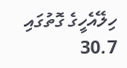ހިލޭއެހީގެ ގޮތުގައި 30.7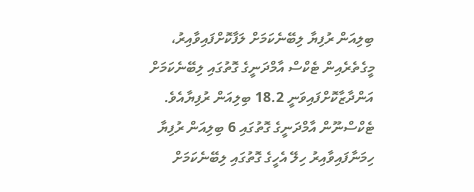ބިލިއަން ރުފިޔާ ލިބޭނެކަމަށް ލަފާކޮށްފައިވާއިރު، މީގެތެރެއިން ޓެކްސް އާމްދަނީގެ ގޮތުގައި ލިބޭނެކަމަށް އަންދާޒާކޮށްފައިވަނީ 18.2 ބިލިއަން ރުފިޔާއެވެ. ޓެކްސްނޫން އާމްދަނީގެ ގޮތުގައި 6 ބިލިއަން ރުފިޔާ ހިމަނާފައިވާއިރު ހިލޭ އެހީގެ ގޮތުގައި ލިބޭނެކަމަށް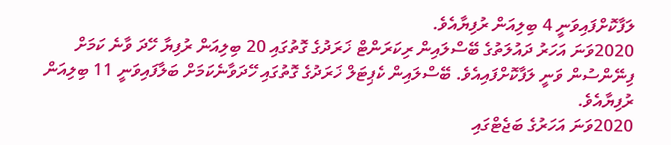ލަފާކޮށްފައިވަނީ 4 ބިލިއަން ރުފިޔާއެވެ.
2020ވަނަ އަހަރު ދައުލަތުގެ ބޭސްލައިން ރިކަރަންޓް ޚަރަދުގެ ގޮތުގައި 20 ބިލިއަން ރުފިޔާ ހޭދަ ވާނެ ކަމަށް ފިނޭންސުން ވަނީ ލަފާކޮށްފައިއެވެ. ބޭސްލައިން ކެޕިޓަލް ޚަރަދުގެ ގޮތުގައި ހޭދަވާނެކަމަށް ބަލާފައިވަނީ 11 ބިލިއަން ރުފިޔާއެވެ.
2020ވަނަ އަހަރުގެ ބަޖެޓްގައި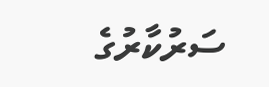ސަރުކާރުގެ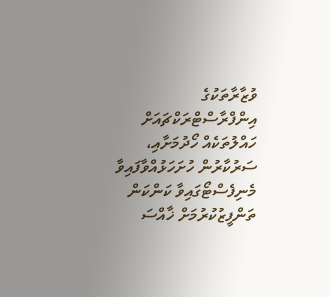ވުޒާރާތަކުގެ އިންފްރާސްޓްރަކްޗައަށް ހައްލުތަކެއް ހޯދުމަށާއި، ސަރުކާރުން ހުށަހަޅުއްވާފައިވާ މެނިފެސްޓޯގައިވާ ކަންކަން ތަންފީޒުކުރުމަށް ޚާއްސަ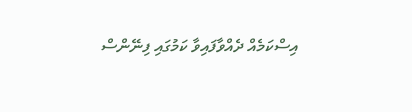އިސްކަމެއް ދެއްވާފައިވާ ކަމުގައި ފިނޭންސް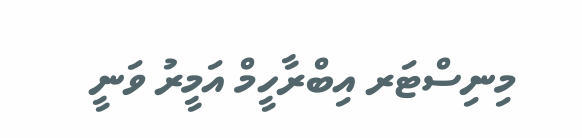މިނިސްޓަރ އިބްރާހީމް އަމީރު ވަނީ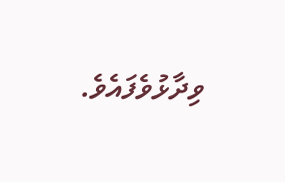ވިދާޅުވެފައެވެ.